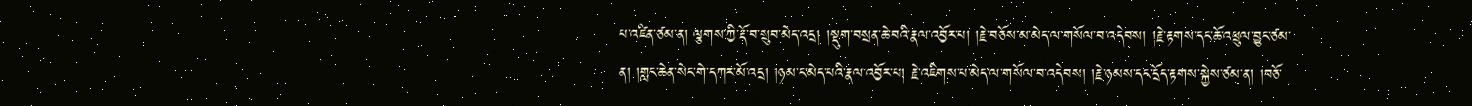པ་འཛིན་ཙམ་ན། ལྕགས་ཀྱི་རྡོ་བ་སྲུབ་མེད་འདྲ། །སྡུག་བསྲན་ཆེ་བའི་རྣལ་འབྱོར་པ། །རྗེ་བཅོས་མ་མེད་ལ་གསོལ་བ་འདེབས། །རྗེ་རྟགས་དང་ཆོ་འཕྲུལ་བྱུང་ཙམ་ན། །གླང་ཆེན་སེང་གེ་དཀར་མོ་འདྲ། །ཉམ་ང་མེད་པའི་རྣལ་འབྱོར་པ། རྗེ་འཇིགས་པ་མེད་ལ་གསོལ་བ་འདེབས། །རྗེ་ཉམས་དང་དྲོད་རྟགས་སྐྱེས་ཙམ་ན། །བཅོ་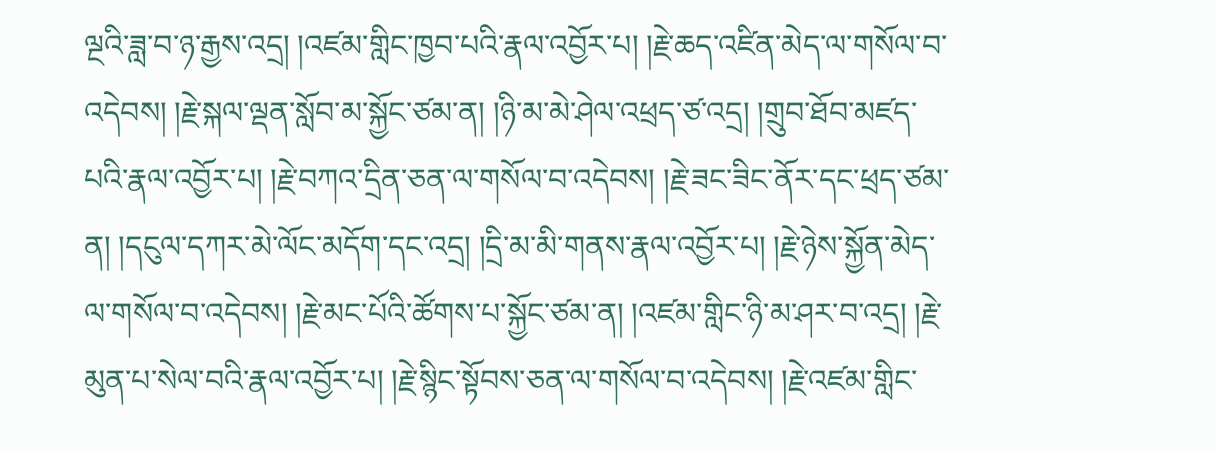ལྔའི་ཟླ་བ་ཉ་རྒྱས་འདྲ། །འཛམ་གླིང་ཁྱབ་པའི་རྣལ་འབྱོར་པ། །རྗེ་ཆད་འཛིན་མེད་ལ་གསོལ་བ་འདེབས། །རྗེ་སྐལ་ལྡན་སློབ་མ་སྐྱོང་ཙམ་ན། །ཉི་མ་མེ་ཤེལ་འཕྲད་ཙ་འདྲ། །གྲུབ་ཐོབ་མཛད་པའི་རྣལ་འབྱོར་པ། །རྗེ་བཀའ་དྲིན་ཅན་ལ་གསོལ་བ་འདེབས། །རྗེ་ཟང་ཟིང་ནོར་དང་ཕྲད་ཙམ་ན། །དངུལ་དཀར་མེ་ལོང་མདོག་དང་འདྲ། །དྲི་མ་མི་གནས་རྣལ་འབྱོར་པ། །རྗེ་ཉེས་སྐྱོན་མེད་ལ་གསོལ་བ་འདེབས། །རྗེ་མང་པོའི་ཚོགས་པ་སྐྱོང་ཙམ་ན། །འཛམ་གླིང་ཉི་མ་ཤར་བ་འདྲ། །རྗེ་མུན་པ་སེལ་བའི་རྣལ་འབྱོར་པ། །རྗེ་སྙིང་སྟོབས་ཅན་ལ་གསོལ་བ་འདེབས། །རྗེ་འཛམ་གླིང་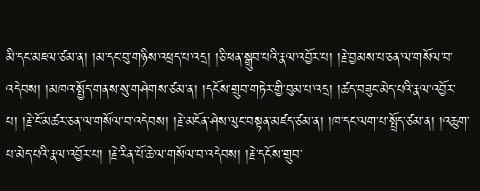མི་དང་མཇལ་ཙམ་ན། །མ་དང་བུ་གཉིས་འཕྲད་པ་འདྲ། །ཅི་ཕན་སྒྲུབ་པའི་རྣལ་འབྱོར་པ། །རྗེ་བྱམས་པ་ཅན་ལ་གསོལ་བ་འདེབས། །མཁའ་སྤྱོད་གནས་སུ་གཤེགས་ཙམ་ན། །དངོས་གྲུབ་གཏེར་གྱི་བུམ་པ་འདྲ། །ཚད་བཟུང་མེད་པའི་རྣལ་འབྱོར་པ། །རྗེ་ངོ་མཚར་ཅན་ལ་གསོལ་བ་འདེབས། །རྗེ་མངོན་ཤེས་ལུང་བསྟན་མཛད་ཙམ་ན། །ཁ་དང་ལག་པ་སྤྲོད་ཙམ་ན། །འཆུག་པ་མེད་པའི་རྣལ་འབྱོར་པ། །རྗེ་རིན་པོ་ཆེ་ལ་གསོལ་བ་འདེབས། །རྗེ་དངོས་གྲུབ་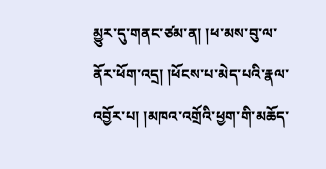མྱུར་དུ་གནང་ཙམ་ན། །ཕ་མས་བུ་ལ་ནོར་ཕོག་འདྲ། །ཕོངས་པ་མེད་པའི་རྣལ་འབྱོར་པ། །མཁའ་འགྲོའི་ཕྱག་གི་མཆོད་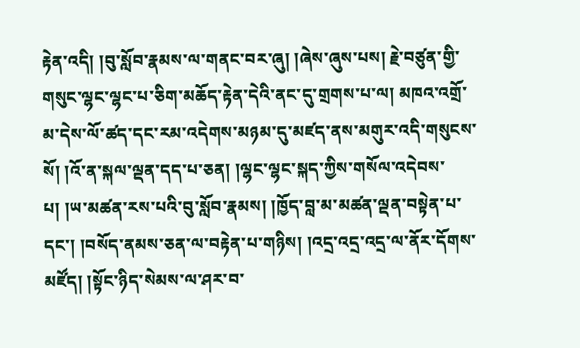རྟེན་འདི། །བུ་སློབ་རྣམས་ལ་གནང་བར་ཞུ། །ཞེས་ཞུས་པས། རྗེ་བཙུན་གྱི་གསུང་ལྷང་ལྷང་པ་ཅིག་མཆོད་རྟེན་དེའི་ནང་དུ་གྲགས་པ་ལ། མཁའ་འགྲོ་མ་དེས་ལོ་ཚད་དང་རམ་འདེགས་མཉམ་དུ་མཛད་ནས་མགུར་འདི་གསུངས་སོ། །འོ་ན་སྐལ་ལྡན་དད་པ་ཅན། །ལྷང་ལྷང་སྐད་ཀྱིས་གསོལ་འདེབས་པ། །ཡ་མཚན་རས་པའི་བུ་སློབ་རྣམས། །ཁྱོད་བླ་མ་མཚན་ལྡན་བསྟེན་པ་དང་། །བསོད་ནམས་ཅན་ལ་བརྟེན་པ་གཉིས། །འདྲ་འདྲ་འདྲ་ལ་ནོར་དོགས་མཛོད། །སྟོང་ཉིད་སེམས་ལ་ཤར་བ་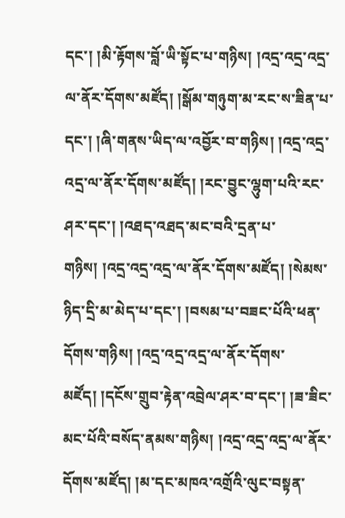དང་། །མི་རྟོགས་བློ་ཡི་སྟོང་པ་གཉིས། །འདྲ་འདྲ་འདྲ་ལ་ནོར་དོགས་མཛོད། །སྒོམ་གཉུག་མ་རང་ས་ཟིན་པ་དང་། །ཞི་གནས་ཡིད་ལ་འབྱོར་བ་གཉིས། །འདྲ་འདྲ་འདྲ་ལ་ནོར་དོགས་མཛོད། །རང་བྱུང་ལྷུག་པའི་རང་ཤར་དང་། །འཐད་འཐད་མང་བའི་དྲན་པ་གཉིས། །འདྲ་འདྲ་འདྲ་ལ་ནོར་དོགས་མཛོད། །སེམས་ཉིད་དྲི་མ་མེད་པ་དང་། །བསམ་པ་བཟང་པོའི་ཕན་དོགས་གཉིས། །འདྲ་འདྲ་འདྲ་ལ་ནོར་དོགས་མཛོད། །དངོས་གྲུབ་རྟེན་འབྲེལ་ཤར་བ་དང་། །ཟ་ཟིང་མང་པོའི་བསོད་ནམས་གཉིས། །འདྲ་འདྲ་འདྲ་ལ་ནོར་དོགས་མཛོད། །མ་དང་མཁའ་འགྲོའི་ལུང་བསྟན་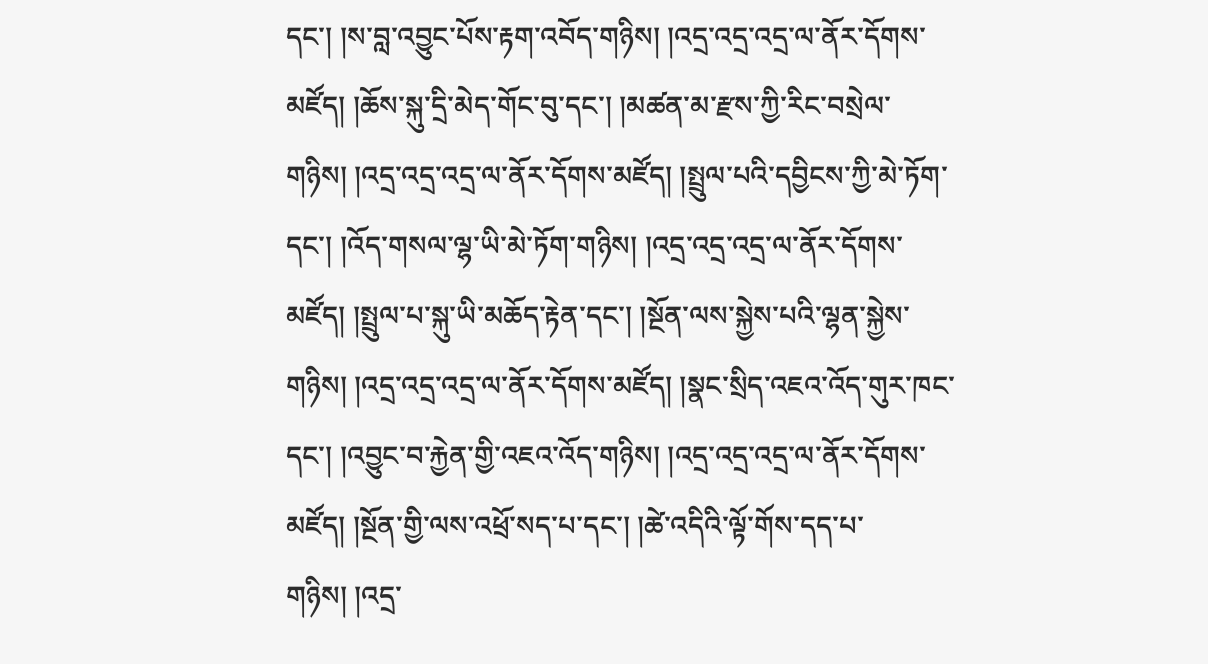དང་། །ས་བླ་འབྱུང་པོས་རྟག་འབོད་གཉིས། །འདྲ་འདྲ་འདྲ་ལ་ནོར་དོགས་མཛོད། །ཆོས་སྐུ་དྲི་མེད་གོང་བུ་དང་། །མཚན་མ་རྫས་ཀྱི་རིང་བསྲེལ་གཉིས། །འདྲ་འདྲ་འདྲ་ལ་ནོར་དོགས་མཛོད། །སྤྲུལ་པའི་དབྱིངས་ཀྱི་མེ་ཏོག་དང་། །འོད་གསལ་ལྷ་ཡི་མེ་ཏོག་གཉིས། །འདྲ་འདྲ་འདྲ་ལ་ནོར་དོགས་མཛོད། །སྤྲུལ་པ་སྐུ་ཡི་མཆོད་རྟེན་དང་། །སྔོན་ལས་སྐྱེས་པའི་ལྷན་སྐྱེས་གཉིས། །འདྲ་འདྲ་འདྲ་ལ་ནོར་དོགས་མཛོད། །སྣང་སྲིད་འཇའ་འོད་གུར་ཁང་དང་། །འབྱུང་བ་རྐྱེན་གྱི་འཇའ་འོད་གཉིས། །འདྲ་འདྲ་འདྲ་ལ་ནོར་དོགས་མཛོད། །སྔོན་གྱི་ལས་འཕྲོ་སད་པ་དང་། །ཚེ་འདིའི་ལྟོ་གོས་དད་པ་གཉིས། །འདྲ་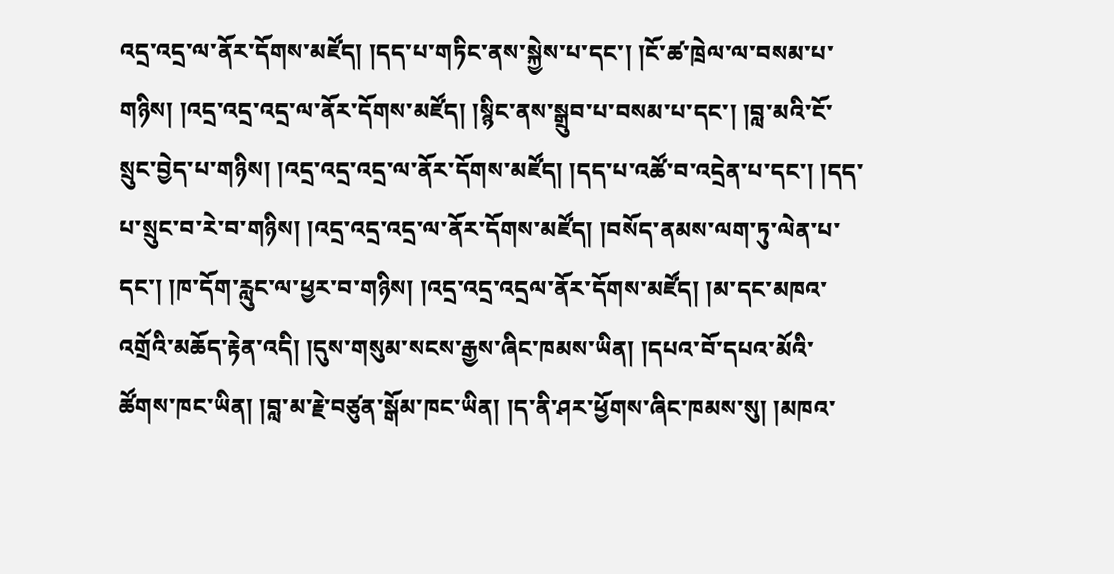འདྲ་འདྲ་ལ་ནོར་དོགས་མཛོད། །དད་པ་གཏིང་ནས་སྐྱེས་པ་དང་། །ངོ་ཚ་ཁྲེལ་ལ་བསམ་པ་གཉིས། །འདྲ་འདྲ་འདྲ་ལ་ནོར་དོགས་མཛོད། །སྙིང་ནས་སྒྲུབ་པ་བསམ་པ་དང་། །བླ་མའི་ངོ་སྲུང་བྱེད་པ་གཉིས། །འདྲ་འདྲ་འདྲ་ལ་ནོར་དོགས་མཛོད། །དད་པ་འཚོ་བ་འདྲེན་པ་དང་། །དད་པ་སྲུང་བ་རེ་བ་གཉིས། །འདྲ་འདྲ་འདྲ་ལ་ནོར་དོགས་མཛོད། །བསོད་ནམས་ལག་ཏུ་ལེན་པ་དང་། །ཁ་དོག་རླུང་ལ་ཕྱར་བ་གཉིས། །འདྲ་འདྲ་འདྲལ་ནོར་དོགས་མཛོད། །མ་དང་མཁའ་འགྲོའི་མཆོད་རྟེན་འདི། །དུས་གསུམ་སངས་རྒྱས་ཞིང་ཁམས་ཡིན། །དཔའ་བོ་དཔའ་མོའི་ཚོགས་ཁང་ཡིན། །བླ་མ་རྗེ་བཙུན་སྒོམ་ཁང་ཡིན། །ད་ནི་ཤར་ཕྱོགས་ཞིང་ཁམས་སུ། །མཁའ་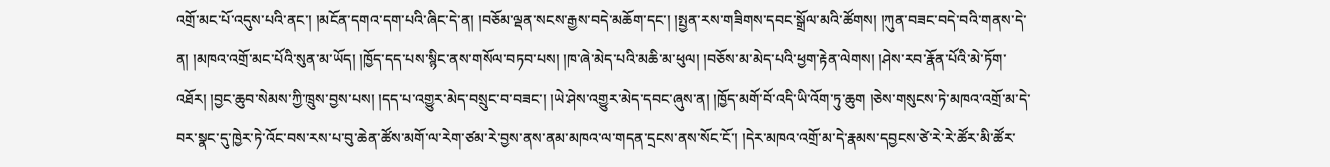འགྲོ་མང་པོ་འདུས་པའི་ནང་། །མངོན་དགའ་དག་པའི་ཞིང་དེ་ན། །བཅོམ་ལྡན་སངས་རྒྱས་བདེ་མཆོག་དང་། །སྤྱན་རས་གཟིགས་དབང་སྒྲོལ་མའི་ཚོགས། །ཀུན་བཟང་བདེ་བའི་གནས་དེ་ན། །མཁའ་འགྲོ་མང་པོའི་སུན་མ་ཡོད། །ཁྱོད་དད་པས་སྙིང་ནས་གསོལ་བཏབ་པས། །ཁ་ཞེ་མེད་པའི་མཆི་མ་ཕུལ། །བཅོས་མ་མེད་པའི་ཕྱག་རྟེན་ལེགས། །ཤེས་རབ་རྣོན་པོའི་མེ་ཏོག་འཐོར། །བྱང་ཆུབ་སེམས་ཀྱི་ཁྲུས་བྱས་པས། །དད་པ་འགྱུར་མེད་བསྲུང་བ་བཟང་། །ཡེ་ཤེས་འགྱུར་མེད་དབང་ཞུས་ན། །ཁྱོད་མགོ་བོ་འདི་ཡི་འོག་ཏུ་ཆུག །ཅེས་གསུངས་ཏེ་མཁའ་འགྲོ་མ་དེ་བར་སྣང་དུ་ཁྱེར་ཏེ་འོང་བས་རས་པ་བུ་ཆེན་ཚོས་མགོ་ལ་རེག་ཙམ་རེ་བྱས་ནས་ནམ་མཁའ་ལ་གདན་དྲངས་ནས་སོང་ངོ་། །དེར་མཁའ་འགྲོ་མ་དེ་རྣམས་དབྱངས་ཙེ་རེ་རེ་ཚོར་མི་ཚོར་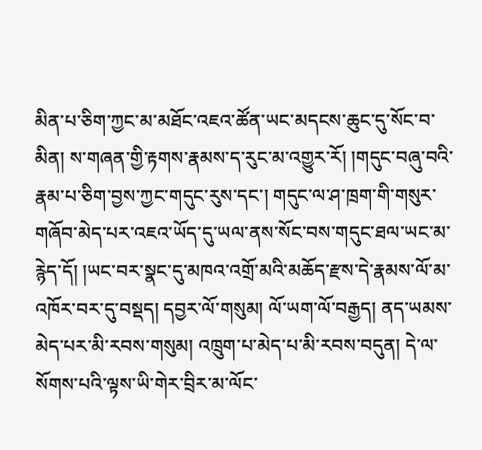མིན་པ་ཅིག་ཀྱང་མ་མཐོང་འཇའ་ཚོན་ཡང་མདངས་ཆུང་དུ་སོང་བ་མིན། ས་གཞན་གྱི་རྟགས་རྣམས་ད་རུང་མ་འགྱུར་རོ། །གདུང་བཞུ་བའི་རྣམ་པ་ཅིག་བྱས་ཀྱང་གདུང་རུས་དང་། གདུང་ལ་ཤ་ཁྲག་གི་གསུར་གཞོབ་མེད་པར་འཇའ་ཡོད་དུ་ཡལ་ནས་སོང་བས་གདུང་ཐལ་ཡང་མ་རྙེད་དོ། །ཡང་བར་སྣང་དུ་མཁའ་འགྲོ་མའི་མཆོད་རྫས་དེ་རྣམས་ལོ་མ་འཁོར་བར་དུ་བསྡད། དབྱར་ལོ་གསུམ། ལོ་ཡག་ལོ་བརྒྱད། ནད་ཡམས་མེད་པར་མི་རབས་གསུམ། འཁྲུག་པ་མེད་པ་མི་རབས་བདུན། དེ་ལ་སོགས་པའི་ལྟས་ཡི་གེར་བྲིར་མ་ལོང་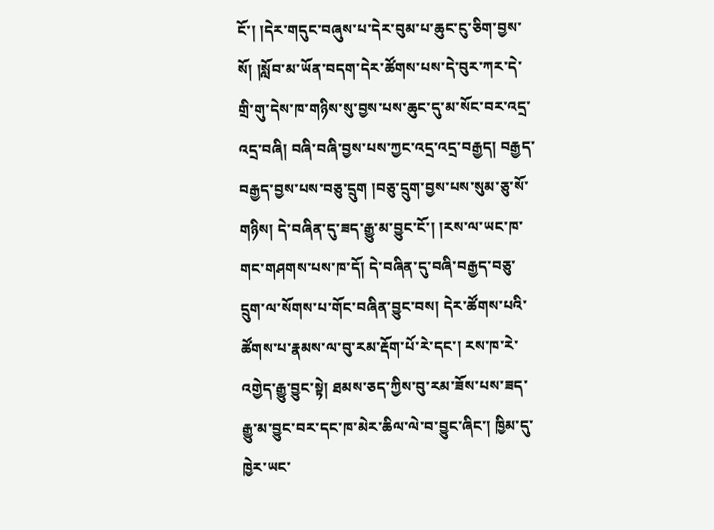ངོ་། །དེར་གདུང་བཞུས་པ་དེར་བུམ་པ་ཆུང་ངུ་ཅིག་བྱས་སོ། །སློབ་མ་ཡོན་བདག་དེར་ཚོགས་པས་དེ་བུར་ཀར་དེ་གྲི་གུ་དེས་ཁ་གཉིས་སུ་བྱས་པས་ཆུང་དུ་མ་སོང་བར་འདྲ་འདྲ་བཞི། བཞི་བཞི་བྱས་པས་ཀྱང་འདྲ་འདྲ་བརྒྱད། བརྒྱད་བརྒྱད་བྱས་པས་བཅུ་དྲུག །བཅུ་དྲུག་བྱས་པས་སུམ་ཅུ་སོ་གཉིས། དེ་བཞིན་དུ་ཟད་རྒྱུ་མ་བྱུང་ངོ་། །རས་ལ་ཡང་ཁ་གང་གཤགས་པས་ཁ་དོ། དེ་བཞིན་དུ་བཞི་བརྒྱད་བཅུ་དྲུག་ལ་སོགས་པ་གོང་བཞིན་བྱུང་བས། དེར་ཚོགས་པའི་ཚོགས་པ་རྣམས་ལ་བུ་རམ་རྡོག་པོ་རེ་དང་། རས་ཁ་རེ་འགྱེད་རྒྱུ་བྱུང་སྟེ། ཐམས་ཅད་ཀྱིས་བུ་རམ་ཟོས་པས་ཟད་རྒྱུ་མ་བྱུང་བར་དང་ཁ་མེར་ཆིལ་ལེ་བ་བྱུང་ཞིང་། ཁྱིམ་དུ་ཁྱེར་ཡང་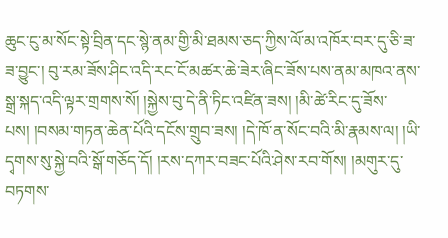ཆུང་ངུ་མ་སོང་སྟེ་བྲིན་དང་སྙེ་ནམ་གྱི་མི་ཐམས་ཅད་ཀྱིས་ལོ་མ་འཁོར་བར་དུ་ཅི་ཟ་ཟ་བྱུང་། བུ་རམ་ཟོས་ཤིང་འདི་རང་ངོ་མཚར་ཆེ་ཟེར་ཞིང་ཟོས་པས་ནམ་མཁའ་ནས་སྒྲ་སྐད་འདི་ལྟར་གྲགས་སོ། །སྐྱེས་བུ་དེ་ནི་ཏིང་འཛིན་ཟས། །མི་ཚེ་རིང་དུ་ཟོས་པས། །བསམ་གཏན་ཆེན་པོའི་དངོས་གྲུབ་ཟས། །དེ་ཁོ་ན་སོང་བའི་མི་རྣམས་ལ། །ཡི་དྭགས་སུ་སྐྱེ་བའི་སྒོ་གཅོད་དོ། །རས་དཀར་བཟང་པོའི་ཤེས་རབ་གོས། །མགུར་དུ་བཏགས་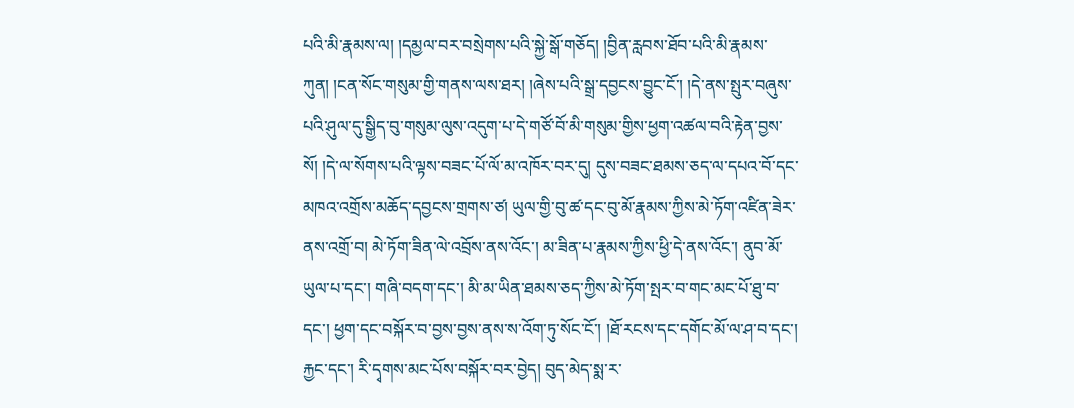པའི་མི་རྣམས་ལ། །དམྱལ་བར་བསྲེགས་པའི་སྐྱེ་སྒོ་གཅོད། །བྱིན་རླབས་ཐོབ་པའི་མི་རྣམས་ཀུན། །ངན་སོང་གསུམ་གྱི་གནས་ལས་ཐར། །ཞེས་པའི་སྒྲ་དབྱངས་བྱུང་ངོ་། །དེ་ནས་སྤུར་བཞུས་པའི་ཤུལ་དུ་སྒྱིད་བུ་གསུམ་ལུས་འདུག་པ་དེ་གཙོ་བོ་མི་གསུམ་གྱིས་ཕྱག་འཚལ་བའི་རྟེན་བྱས་སོ། །དེ་ལ་སོགས་པའི་ལྟས་བཟང་པོ་ལོ་མ་འཁོར་བར་དུ། དུས་བཟང་ཐམས་ཅད་ལ་དཔའ་བོ་དང་མཁའ་འགྲོས་མཆོད་དབྱངས་གྲགས་ཙ། ཡུལ་གྱི་བུ་ཚ་དང་བུ་མོ་རྣམས་ཀྱིས་མེ་ཏོག་འཛིན་ཟེར་ནས་འགྲོ་བ། མེ་ཏོག་ཟིན་ལེ་འབྲོས་ནས་འོང་། མ་ཟིན་པ་རྣམས་ཀྱིས་ཕྱི་དེ་ནས་འོང་། ནུབ་མོ་ཡུལ་པ་དང་། གཞི་བདག་དང་། མི་མ་ཡིན་ཐམས་ཅད་ཀྱིས་མེ་ཏོག་སྤར་བ་གང་མང་པོ་ཐུ་བ་དང་། ཕྱག་དང་བསྐོར་བ་བྱས་བྱས་ནས་ས་འོག་ཏུ་སོང་ངོ་། །ཐོ་རངས་དང་དགོང་མོ་ལ་ཤ་བ་དང་། རྐྱང་དང་། རི་དྭགས་མང་པོས་བསྐོར་བར་བྱེད། བུད་མེད་སྨ་ར་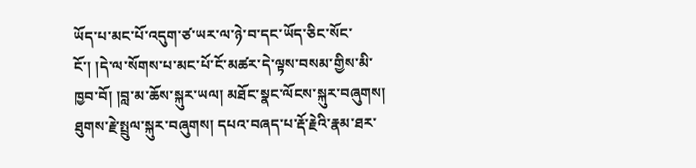ཡོད་པ་མང་པོ་འདུག་ཙ་ཡར་ལ་ཉེ་བ་དང་ཡོད་ཅིང་སོང་ངོ་། །དེ་ལ་སོགས་པ་མང་པོ་ངོ་མཚར་དེ་ལྟས་བསམ་གྱིས་མི་ཁྱབ་བོ། །བླ་མ་ཆོས་སྐུར་ཡལ། མཐོང་སྣང་ལོངས་སྐུར་བཞུགས། ཐུགས་རྗེ་སྤྲུལ་སྐུར་བཞུགས། དཔའ་བཞད་པ་རྡོ་རྗེའི་རྣམ་ཐར་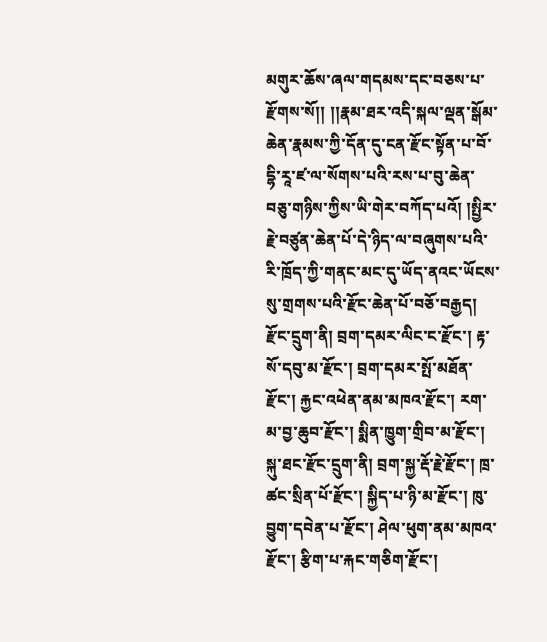མགུར་ཆོས་ཞལ་གདམས་དང་བཅས་པ་རྫོགས་སོ།། །།རྣམ་ཐར་འདི་སྐལ་ལྡན་སྒོམ་ཆེན་རྣམས་ཀྱི་དོན་དུ་ངན་རྫོང་སྟོན་པ་བོ་དྷི་རཱ་ཛ་ལ་སོགས་པའི་རས་པ་བུ་ཆེན་བཅུ་གཉིས་ཀྱིས་ཡི་གེར་བཀོད་པའོ། །སྤྱིར་རྗེ་བཙུན་ཆེན་པོ་དེ་ཉིད་ལ་བཞུགས་པའི་རི་ཁྲོད་ཀྱི་གནང་མང་དུ་ཡོད་ནའང་ཡོངས་སུ་གྲགས་པའི་རྫོང་ཆེན་པོ་བཅོ་བརྒྱད། རྫོང་དྲུག་ནི། བྲག་དམར་ལིང་ང་རྫོང་། རྟ་སོ་དབུ་མ་རྫོང་། བྲག་དམར་སྤོ་མཐོན་རྫོང་། རྐྱང་འཕེན་ནམ་མཁའ་རྫོང་། རག་མ་བྱ་ཆུབ་རྫོང་། སྨིན་ཁྱུག་གྲིབ་མ་རྫོང་། སྐུ་ཐང་རྫོང་དྲུག་ནི། བྲག་སྐྱ་རྡོ་རྗེ་རྫོང་། ཁྲ་ཚང་སྲིན་པོ་རྫོང་། སྐྱིད་པ་ཉི་མ་རྫོང་། ཁུ་བྱུག་དབེན་པ་རྫོང་། ཤེལ་ཕུག་ནམ་མཁའ་རྫོང་། རྩིག་པ་རྐང་གཅིག་རྫོང་།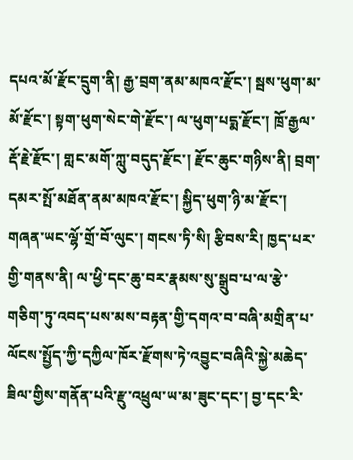དཔའ་མོ་རྫོང་དྲུག་ནི། རྒྱ་བྲག་ནམ་མཁའ་རྫོང་། སྦས་ཕུག་མ་མོ་རྫོང་། སྟག་ཕུག་སེང་གེ་རྫོང་། ལ་ཕུག་པདྨ་རྫོང་། ཁྲོ་རྒྱལ་རྡོ་རྗེ་རྫོང་། གླང་མགོ་ཀླུ་བདུད་རྫོང་། རྫོང་ཆུང་གཉིས་ནི། བྲག་དམར་སྤོ་མཐོན་ནམ་མཁའ་རྫོང་། སྐྱིད་ཕུག་ཉི་མ་རྫོང་། གཞན་ཡང་ལྷོ་གྲོ་བོ་ལུང་། གངས་ཏི་སི། རྩིབས་རི། ཁྱད་པར་གྱི་གནས་ནི། ལ་ཕྱི་དང་ཆུ་བར་རྣམས་སུ་སྒྲུབ་པ་ལ་རྩེ་གཅིག་ཏུ་འབད་པས་མས་བརྟན་གྱི་དགའ་བ་བཞི་མགྲིན་པ་ལོངས་སྤྱོད་ཀྱི་དཀྱིལ་ཁོར་རྫོགས་ཏེ་འབྱུང་བཞིའི་སྐྱེ་མཆེད་ཟིལ་གྱིས་གནོན་པའི་རྫུ་འཕྲུལ་ཡ་མ་ཟུང་དང་། བྱ་དང་རི་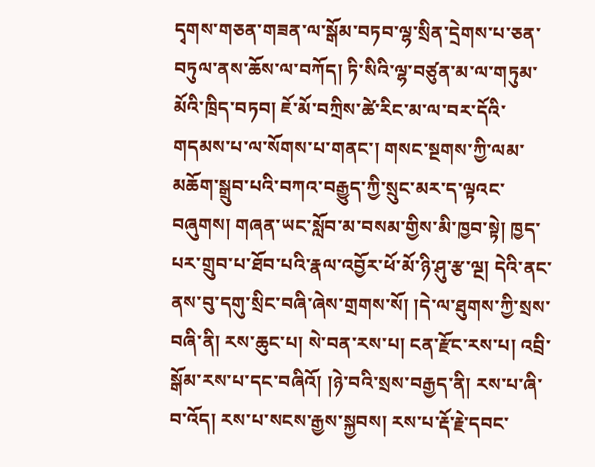དྭགས་གཅན་གཟན་ལ་སྒོམ་བཏབ་ལྷ་སྲིན་དྲེགས་པ་ཅན་བཏུལ་ནས་ཆོས་ལ་བཀོད། ཏི་སིའི་ལྷ་བཙུན་མ་ལ་གཏུམ་མོའི་ཁྲིད་བཏབ། ཇོ་མོ་བཀྲིས་ཚེ་རིང་མ་ལ་བར་དོའི་གདམས་པ་ལ་སོགས་པ་གནང་། གསང་སྔགས་ཀྱི་ལམ་མཆོག་སྒྲུབ་པའི་བཀའ་བརྒྱུད་ཀྱི་སྲུང་མར་ད་ལྟའང་བཞུགས། གཞན་ཡང་སློབ་མ་བསམ་གྱིས་མི་ཁྱབ་སྟེ། ཁྱད་པར་གྲུབ་པ་ཐོབ་པའི་རྣལ་འབྱོར་ཕོ་མོ་ཉི་ཤུ་རྩ་ལྔ། དེའི་ནང་ནས་བུ་དགུ་སྲིང་བཞི་ཞེས་གྲགས་སོ། །དེ་ལ་ཐུགས་ཀྱི་སྲས་བཞི་ནི། རས་ཆུང་པ། སེ་བན་རས་པ། ངན་རྫོང་རས་པ། འབྲི་སྒོམ་རས་པ་དང་བཞིའོ། །ཉེ་བའི་སྲས་བརྒྱད་ནི། རས་པ་ཞི་བ་འོད། རས་པ་སངས་རྒྱས་སྐྱབས། རས་པ་རྡོ་རྗེ་དབང་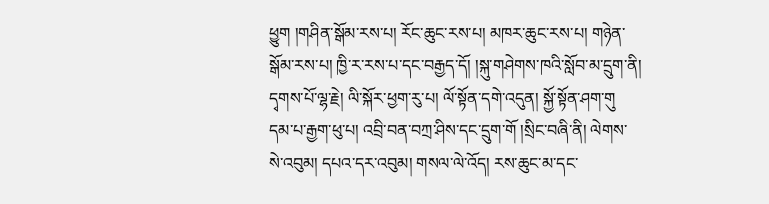ཕྱུག །གཤིན་སྒོམ་རས་པ། རོང་ཆུང་རས་པ། མཁར་ཆུང་རས་པ། གཉེན་སྒོམ་རས་པ། ཁྱི་ར་རས་པ་དང་བརྒྱད་དོ། །སྐུ་གཤེགས་ཁའི་སློབ་མ་དྲུག་ནི། དྭགས་པོ་ལྷ་རྗེ། ལི་སྐོར་ཕྱག་རུ་པ། ལོ་སྟོན་དགེ་འདུན། སྐྱོ་སྟོན་ཤག་གུ དམ་པ་རྒྱག་ཕུ་པ། འབྲི་བན་བཀྲ་ཤིས་དང་དྲུག་གོ །སྲིང་བཞི་ནི། ལེགས་སེ་འབུམ། དཔའ་དར་འབུམ། གསལ་ལེ་འོད། རས་ཆུང་མ་དང་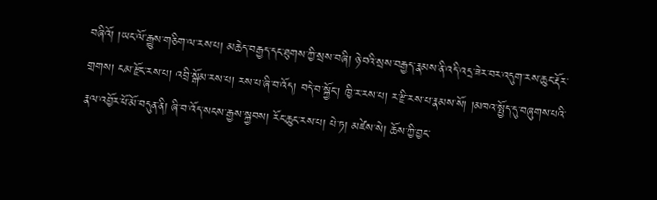བཞིའོ། །ཡང་ལོ་རྒྱུས་གཅིག་ལ་རས་པ། མཆེད་བརྒྱད་དང་ཐུགས་ཀྱི་སྲས་བཞི། ཉེ་བའི་སྲས་བརྒྱད་རྣམས་ནི་འདི་འདྲ་ཟེར་བར་འདུག་རས་ཆུང་རྡོར་གྲགས། ངམ་རྫོང་རས་པ། འབྲི་སྒོམ་རས་པ། རས་པ་ཞི་བ་འོད། བདེ་བ་སྐྱོང་། ཁྱི་ར་རས་པ། ར་རྫི་རས་པ་རྣམས་སོ། །མཁའ་སྤྱོད་དུ་བཞུགས་པའི་རྣལ་འབྱོར་ཕོ་མོ་བདུན་ནི། ཞི་བ་འོད་སངས་རྒྱས་སྐྱབས། རོང་ཆུང་རས་པ། པེ་ཏ། མཛེས་སེ། ཆོས་ཀྱི་བྱང་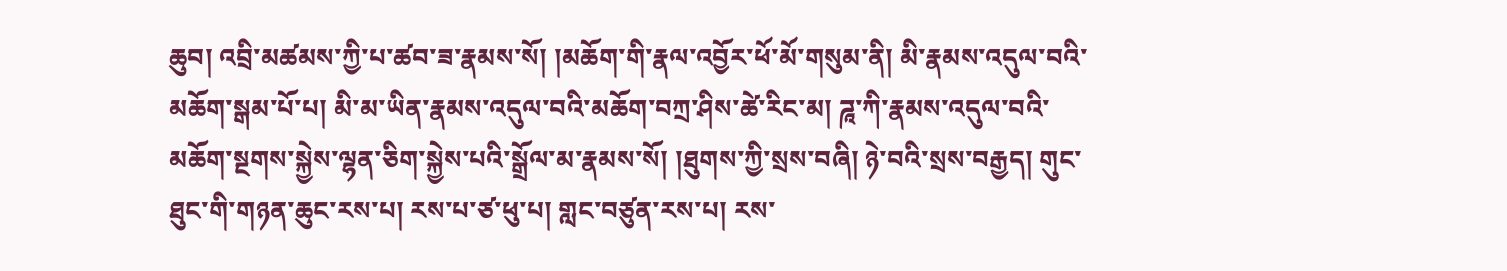ཆུབ། འབྲི་མཚམས་ཀྱི་པ་ཚབ་ཟ་རྣམས་སོ། །མཆོག་གི་རྣལ་འབྱོར་ཕོ་མོ་གསུམ་ནི། མི་རྣམས་འདུལ་བའི་མཆོག་སྒམ་པོ་པ། མི་མ་ཡིན་རྣམས་འདུལ་བའི་མཆོག་བཀྲ་ཤིས་ཚེ་རིང་མ། ཌཱ་ཀི་རྣམས་འདུལ་བའི་མཆོག་སྔགས་སྐྱེས་ལྷན་ཅིག་སྐྱེས་པའི་སྒྲོལ་མ་རྣམས་སོ། །ཐུགས་ཀྱི་སྲས་བཞི། ཉེ་བའི་སྲས་བརྒྱད། གུང་ཐུང་གི་གཉན་ཆུང་རས་པ། རས་པ་ཙ་ཕུ་པ། གླང་བཙུན་རས་པ། རས་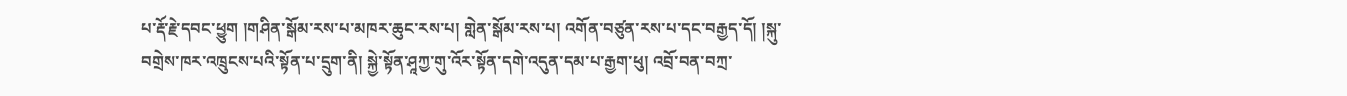པ་རྡོ་རྗེ་དབང་ཕྱུག །གཤིན་སྒོམ་རས་པ་མཁར་ཆུང་རས་པ། གླེན་སྒོམ་རས་པ། འགོན་བཙུན་རས་པ་དང་བརྒྱད་དོ། །སྐུ་བགྲེས་ཁར་འཁྲུངས་པའི་སྟོན་པ་དྲུག་ནི། སྐྱེ་སྟོན་ཤཱཀྱ་གུ་འོར་སྟོན་དགེ་འདུན་དམ་པ་རྒྱག་ཕུ། འབྲོ་བན་བཀྲ་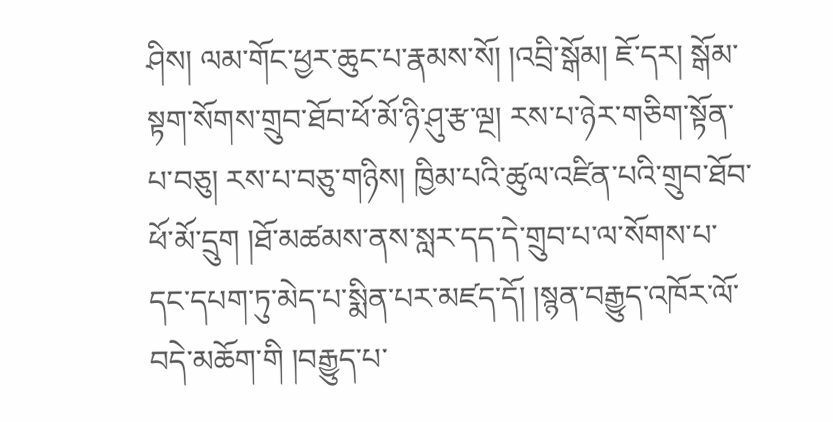ཤིས། ལམ་གོང་ཕྱར་ཆུང་པ་རྣམས་སོ། །འབྲི་སྒོམ། ཇོ་དར། སྒོམ་སྟག་སོགས་གྲུབ་ཐོབ་ཕོ་མོ་ཉི་ཤུ་རྩ་ལྔ། རས་པ་ཉེར་གཅིག་སྟོན་པ་བཅུ། རས་པ་བཅུ་གཉིས། ཁྱིམ་པའི་ཚུལ་འཛིན་པའི་གྲུབ་ཐོབ་ཕོ་མོ་དྲུག །ཐོ་མཚམས་ནས་སླར་དད་དེ་གྲུབ་པ་ལ་སོགས་པ་དང་དཔག་ཏུ་མེད་པ་སྨིན་པར་མཛད་དོ། །སྙན་བརྒྱུད་འཁོར་ལོ་བདེ་མཆོག་གི །བརྒྱུད་པ་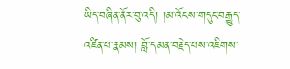ཡིད་བཞིན་ནོར་བུ་འདི། །མ་འོངས་གདུང་བརྒྱུད་འཛིན་པ་རྣམས། བློ་དམན་བརྗེད་པས་འཇིགས་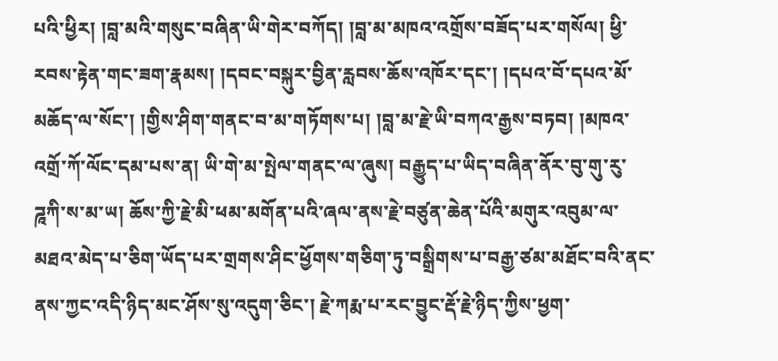པའི་ཕྱིར། །བླ་མའི་གསུང་བཞིན་ཡི་གེར་བཀོད། །བླ་མ་མཁའ་འགྲོས་བཟོད་པར་གསོལ། ཕྱི་རབས་རྟེན་གང་ཟག་རྣམས། །དབང་བསྐུར་བྱིན་རླབས་ཆོས་འཁོར་དང་། །དཔའ་བོ་དཔའ་མོ་མཆོད་ལ་སོང་། །གྱིས་ཤིག་གནང་བ་མ་གཏོགས་པ། །བླ་མ་རྗེ་ཡི་བཀའ་རྒྱས་བཏབ། །མཁའ་འགྲོ་ཀོ་ལོང་དམ་པས་ན། ཡི་གེ་མ་སྤེལ་གནང་ལ་ཞུས། བརྒྱུད་པ་ཡིད་བཞིན་ནོར་བུ་གུ་རུ་ཌཱཀི་ས་མ་ཡ། ཆོས་ཀྱི་རྗེ་མི་ཕམ་མགོན་པའི་ཞལ་ནས་རྗེ་བཙུན་ཆེན་པོའི་མགུར་འབུམ་ལ་མཐའ་མེད་པ་ཅིག་ཡོད་པར་གྲགས་ཤིང་ཕྱོགས་གཅིག་ཏུ་བསྒྲིགས་པ་བརྒྱ་ཙམ་མཐོང་བའི་ནང་ནས་ཀྱང་འདི་ཉིད་མང་ཤོས་སུ་འདུག་ཅིང་། རྗེ་ཀརྨ་པ་རང་བྱུང་རྡོ་རྗེ་ཉིད་ཀྱིས་ཕྱག་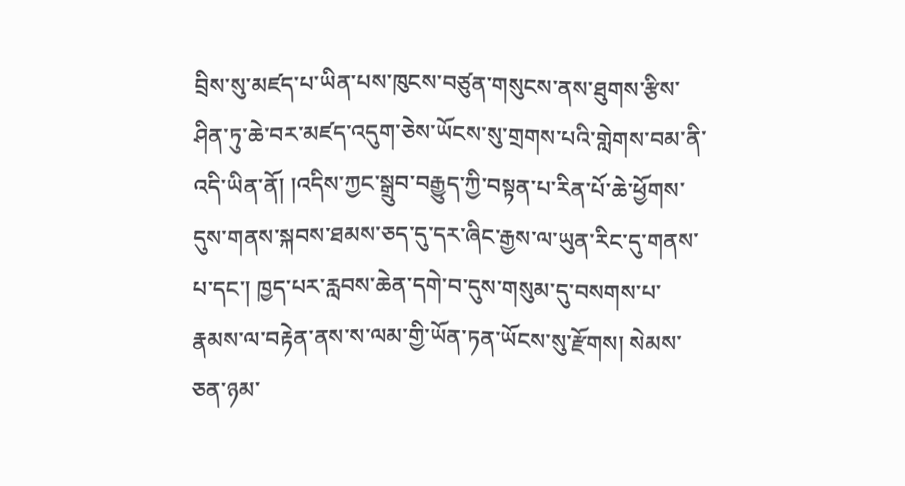བྲིས་སུ་མཛད་པ་ཡིན་པས་ཁུངས་བཙུན་གསུངས་ནས་ཐུགས་རྩིས་ཤིན་ཏུ་ཆེ་བར་མཛད་འདུག་ཅེས་ཡོངས་སུ་གྲགས་པའི་གླེགས་བམ་ནི་འདི་ཡིན་ནོ། །འདིས་ཀྱང་སྒྲུབ་བརྒྱུད་ཀྱི་བསྟན་པ་རིན་པོ་ཆེ་ཕྱོགས་དུས་གནས་སྐབས་ཐམས་ཅད་དུ་དར་ཞིང་རྒྱས་ལ་ཡུན་རིང་དུ་གནས་པ་དང་། ཁྱད་པར་རླབས་ཆེན་དགེ་བ་དུས་གསུམ་དུ་བསགས་པ་རྣམས་ལ་བརྟེན་ནས་ས་ལམ་གྱི་ཡོན་ཏན་ཡོངས་སུ་རྫོགས། སེམས་ཅན་ཉམ་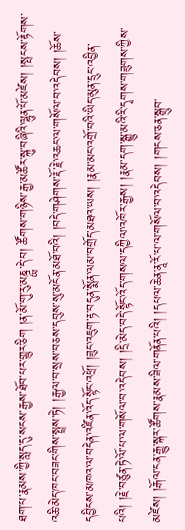ཐག་པ་རྣམས་ཀྱི་སླད་དུ་སངས་རྒྱས་ཐོབ་པར་གྱུར་ཅིག །ན་མོ་གུ་རུ་མཎྜྻ་དེ་བ། ཚོགས་གཉིས་རྒྱ་མཚོར་སྐུ་བཞིའི་ལྷུན་པོ་མཛེས། །སྤངས་རྟོགས་འཆི་མེད་ཁང་བཟང་གིས་སྤྲས་ཏེ། །རྒྱལ་བ་སྲས་བཅས་དབུས་སུ་མངོན་མཐོ་བའི། །བདེ་གཤེགས་རྡོ་རྗེ་འཆང་ལ་གསོལ་བ་འདེབས། །ཆོས་དབྱིངས་མཁའ་ལ་བདེན་འཛིན་འོད་སྟོང་འཕྲོ། །ཟུང་འཇུག་རྟ་བདུན་སྨོན་ལམ་བགྲོད་མཐའ་ཡས། །རྣམ་མང་འགྲོ་བའི་ཡིད་མུན་དྲུང་འབྱིན་པའི། །རྗེ་བཙུན་ཏེ་ལོ་པ་ལ་གསོལ་བ་འདེབས། །དྲི་མེད་བདེ་སྟོང་འོད་གསལ་དཀྱིལ་འཁོར་རྒྱས། །རྣམ་དག་སྒྱུ་མའི་རི་དྭགས་གཟུགས་ཀྱིས་མཛེས། །རྒོལ་ངན་རྒྱུ་སྐར་ཚོགས་རྣམས་ཟིལ་གནོན་པའི། །དཔལ་ཆེན་ནཱ་རོ་པ་ལ་གསོལ་བ་འདེབས། །གངས་ཅན་སྒྲུབ་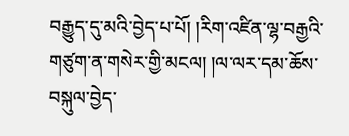བརྒྱུད་དུ་མའི་བྱེད་པ་པོ། །རིག་འཛིན་ལྷ་བརྒྱའི་གཙུག་ན་གསེར་གྱི་མངལ། །ལ་ལར་དམ་ཆོས་བསྐུལ་བྱེད་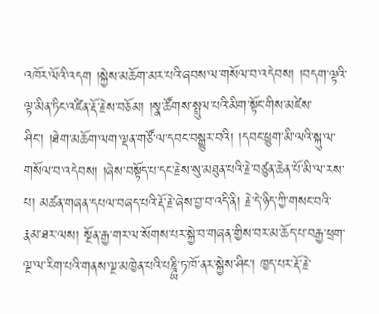འཁོར་ལོའི་འདག །སྐྱེས་མཆོག་མར་པའི་ཞབས་ལ་གསོལ་བ་འདེབས། །བདག་ལྟའི་ལྟ་མིན་ཏིང་འཛིན་རྡོ་རྗེས་བཅོམ། །སྣ་ཚོགས་སྤྲུལ་པའི་མིག་སྟོང་གིས་མཛེས་ཤིང་། །ཐེག་མཆོག་ལག་ལྡན་གཙོ་ལ་དབང་བསྒྱུར་བའི། །དབང་ཕྱུག་མི་ལའི་སྐུ་ལ་གསོལ་བ་འདེབས། །ཞེས་བསྟོད་པ་དང་རྗེས་སུ་མཐུན་པའི་རྗེ་བཙུན་ཆེན་པོ་མི་ལ་རས་པ། མཚན་གཞན་དཔལ་བཞད་པའི་རྡོ་རྗེ་ཞེས་བྱ་བ་འདི་ནི། རྗེ་དེ་ཉིད་ཀྱི་གསང་བའི་རྣམ་ཐར་ལས། སྔོན་རྒྱ་གར་ལ་སོགས་པར་སྐྱེ་བ་གཞན་གྱིས་བར་མ་ཆོད་པ་བརྒྱ་ཕྲག་ལྔ་ལ་རིག་པའི་གནས་ལྔ་མཁྱེན་པའི་པཎྜྻི་ཏ་ཁོ་ནར་སྐྱེས་ཤིང་། ཁྱད་པར་རྡོ་རྗེ་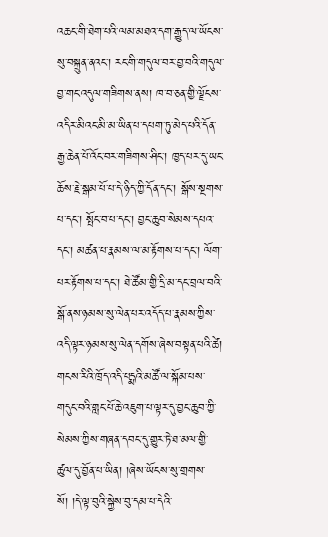འཆང་གི་ཐེག་པའི་ལམ་མཐའ་དག་རྒྱུད་ལ་ཡོངས་སུ་བསྐྲུན་ནའང་། རང་གི་གདུལ་བར་བྱ་བའི་གདུལ་བྱ་གང་འདུལ་གཟིགས་ནས། ཁ་བ་ཅན་གྱི་ལྗོངས་འདིར་མིའང་མི་མ་ཡིན་པ་དཔག་ཏུ་མེད་པའི་དོན་རྒྱ་ཆེན་པོ་འོང་བར་གཟིགས་ཤིང་། ཁྱད་པར་དུ་ཡང་ཆོས་རྗེ་སྒམ་པོ་པ་དེ་ཉིད་ཀྱི་དོན་དང་། སྒོས་སྔགས་པ་དང་། སྤོང་བ་པ་དང་། བྱང་ཆུབ་སེམས་དཔའ་དང་། མཚན་པ་རྣམས་ལ་མ་རྟོགས་པ་དང་། ལོག་པར་རྟོགས་པ་དང་། ཐེ་ཚོམ་གྱི་དྲི་མ་དང་བྲལ་བའི་སྒོ་ནས་ཉམས་སུ་ལེན་པར་འདོད་པ་རྣམས་ཀྱིས་འདི་ལྟར་ཉམས་སུ་ལེན་དགོས་ཞེས་བསྟན་པའི་ཚེ། གངས་རིའི་ཁྲོད་འདི་པདྨའི་མཚོ་ལ་སྐོམ་པས་གདུང་བའི་གླང་པོ་ཆེ་འཇུག་པ་ལྟར་དུ་བྱང་ཆུབ་ཀྱི་སེམས་ཀྱིས་གཞན་དབང་དུ་གྱུར་ཏེ་ཐ་མལ་གྱི་ཚུལ་དུ་བྱོན་པ་ཡིན། །ཞེས་ཡོངས་སུ་གྲགས་སོ། །དེ་ལྟ་བུའི་སྐྱེས་བུ་དམ་པ་དེའི་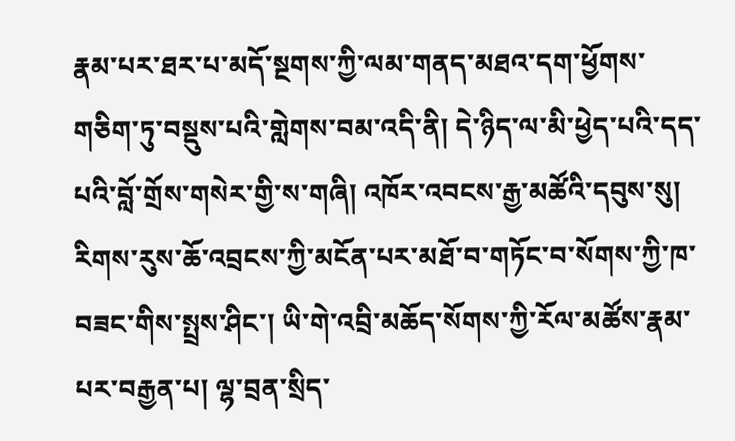རྣམ་པར་ཐར་པ་མདོ་སྔགས་ཀྱི་ལམ་གནད་མཐའ་དག་ཕྱོགས་གཅིག་ཏུ་བསྡུས་པའི་གླེགས་བམ་འདི་ནི། དེ་ཉིད་ལ་མི་ཕྱེད་པའི་དད་པའི་བློ་གྲོས་གསེར་གྱི་ས་གཞི། འཁོར་འབངས་རྒྱ་མཚོའི་དབུས་སུ། རིགས་རུས་ཆོ་འབྲངས་ཀྱི་མངོན་པར་མཐོ་བ་གཏོང་བ་སོགས་ཀྱི་ཁ་བཟང་གིས་སྤྲས་ཤིང་། ཡི་གེ་འབྲི་མཆོད་སོགས་ཀྱི་རོལ་མཚོས་རྣམ་པར་བརྒྱན་པ། ལྷ་བྲན་སྲིད་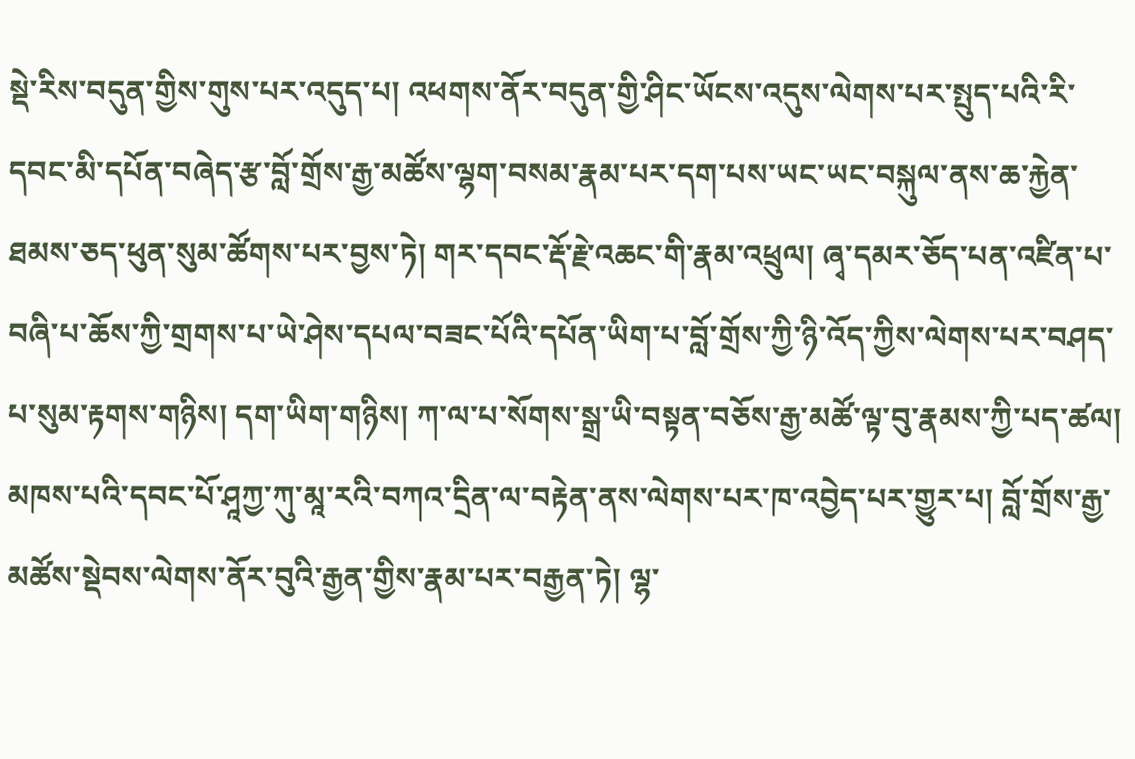སྡེ་རིས་བདུན་གྱིས་གུས་པར་འདུད་པ། འཕགས་ནོར་བདུན་གྱི་ཤིང་ཡོངས་འདུས་ལེགས་པར་སྤུད་པའི་རི་དབང་མི་དཔོན་བཞེད་རྩ་བློ་གྲོས་རྒྱ་མཚོས་ལྷག་བསམ་རྣམ་པར་དག་པས་ཡང་ཡང་བསྐུལ་ནས་ཆ་རྐྱེན་ཐམས་ཅད་ཕུན་སུམ་ཚོགས་པར་བྱས་ཏེ། གར་དབང་རྡོ་རྗེ་འཆང་གི་རྣམ་འཕྲུལ། ཞྭ་དམར་ཅོད་པན་འཛིན་པ་བཞི་པ་ཆོས་ཀྱི་གྲགས་པ་ཡེ་ཤེས་དཔལ་བཟང་པོའི་དཔོན་ཡིག་པ་བློ་གྲོས་ཀྱི་ཉི་འོད་ཀྱིས་ལེགས་པར་བཤད་པ་སུམ་རྟགས་གཉིས། དག་ཡིག་གཉིས། ཀ་ལ་པ་སོགས་སྒྲ་ཡི་བསྟན་བཅོས་རྒྱ་མཚོ་ལྟ་བུ་རྣམས་ཀྱི་པད་ཚལ། མཁས་པའི་དབང་པོ་ཤཱཀྱ་ཀུ་མཱ་རའི་བཀའ་དྲིན་ལ་བརྟེན་ནས་ལེགས་པར་ཁ་འབྱེད་པར་གྱུར་པ། བློ་གྲོས་རྒྱ་མཚོས་སྡེབས་ལེགས་ནོར་བུའི་རྒྱན་གྱིས་རྣམ་པར་བརྒྱན་ཏེ། ལྷ་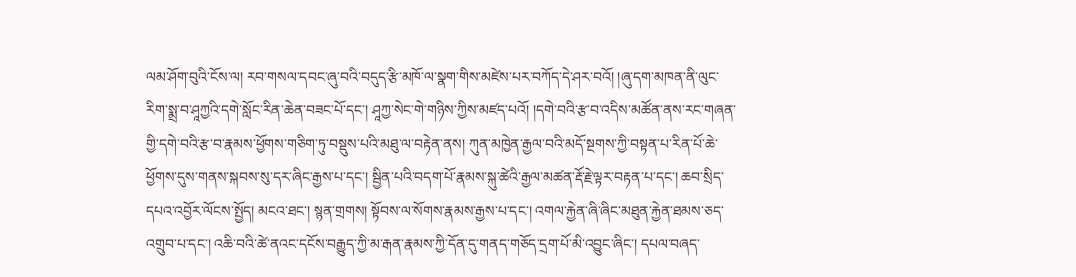ལམ་ཤོག་བུའི་ངོས་ལ། རབ་གསལ་དབང་ཞུ་བའི་བདུད་རྩི་མཁོ་ལ་སྣག་གིས་མཛེས་པར་བཀོད་དེ་ཤར་བའོ། །ཞུ་དག་མཁན་ནི་ལུང་རིག་སྨྲ་བ་ཤཱཀྱའི་དགེ་སློང་རིན་ཆེན་བཟང་པོ་དང་། ཤཱཀྱ་སེང་གེ་གཉིས་ཀྱིས་མཛད་པའོ། །དགེ་བའི་རྩ་བ་འདིས་མཚོན་ནས་རང་གཞན་གྱི་དགེ་བའི་རྩ་བ་རྣམས་ཕྱོགས་གཅིག་ཏུ་བསྡུས་པའི་མཐུ་ལ་བརྟེན་ནས། ཀུན་མཁྱེན་རྒྱལ་བའི་མདོ་སྔགས་ཀྱི་བསྟན་པ་རིན་པོ་ཆེ་ཕྱོགས་དུས་གནས་སྐབས་སུ་དར་ཞིང་རྒྱས་པ་དང་། སྦྱིན་པའི་བདག་པོ་རྣམས་སྐུ་ཚེའི་རྒྱལ་མཚན་རྡོ་རྗེ་ལྟར་བརྟན་པ་དང་། ཆབ་སྲིད་དཔའ་འབྱོར་ལོངས་སྤྱོད། མངའ་ཐང་། སྙན་གྲགས། སྟོབས་ལ་སོགས་རྣམས་རྒྱས་པ་དང་། འགལ་རྐྱེན་ཞི་ཞིང་མཐུན་རྐྱེན་ཐམས་ཅད་འགྲུབ་པ་དང་། འཆི་བའི་ཚེ་ནའང་དངོས་བརྒྱུད་ཀྱི་མ་རྒན་རྣམས་ཀྱི་དོན་དུ་གནད་གཅོད་དྲག་པོ་མི་འབྱུང་ཞིང་། དཔལ་བཞད་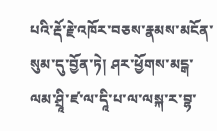པའི་རྡོ་རྗེ་འཁོར་བཅས་རྣམས་མངོན་སུམ་དུ་བྱོན་ཏེ། ཤར་ཕྱོགས་མངྒ་ལམ་ཤྲཱི་ཛ་ལ་དཱི་པ་ལ་ལསྐ་ར་བྷ་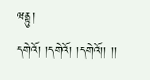ཝནྟུ། དགེའོ། །དགེའོ། །དགེའོ།། །།